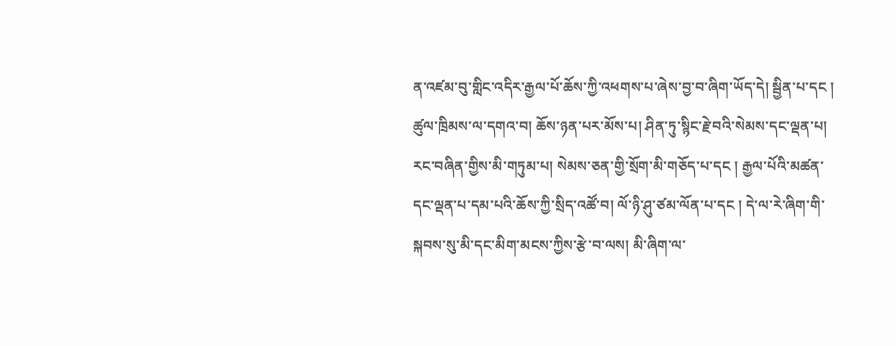ན་འཛམ་བུ་གླིང་འདིར་རྒྱལ་པོ་ཆོས་ཀྱི་འཕགས་པ་ཞེས་བྱ་བ་ཞིག་ཡོད་དེ། སྦྱིན་པ་དང ། ཚུལ་ཁྲིམས་ལ་དགའ་བ། ཆོས་ཉན་པར་མོས་པ། ཤིན་ཏུ་སྙིང་རྗེ་བའི་སེམས་དང་ལྡན་པ། རང་བཞིན་གྱིས་མི་གཏུམ་པ། སེམས་ཅན་གྱི་སྲོག་མི་གཅོད་པ་དང ། རྒྱལ་པོའི་མཚན་དང་ལྡན་པ་དམ་པའི་ཆོས་ཀྱི་སྲིད་འཚོ་བ། ལོ་ཉི་ཤུ་ཙམ་ལོན་པ་དང ། དེ་ལ་རེ་ཞིག་གི་སྐབས་སུ་མི་དང་མིག་མངས་ཀྱིས་རྩེ་བ་ལས། མི་ཞིག་ལ་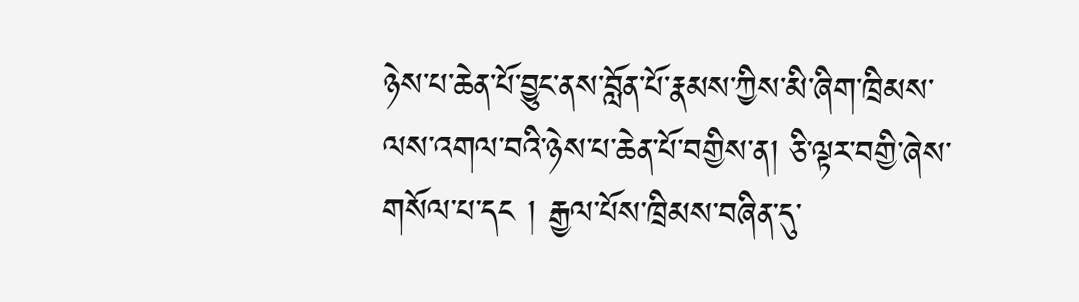ཉེས་པ་ཆེན་པོ་བྱུང་ནས་བློན་པོ་རྣམས་ཀྱིས་མི་ཞིག་ཁྲིམས་ལས་འགལ་བའི་ཉེས་པ་ཆེན་པོ་བགྱིས་ན། ཅི་ལྟར་བགྱི་ཞེས་གསོལ་པ་དང ། རྒྱལ་པོས་ཁྲིམས་བཞིན་དུ་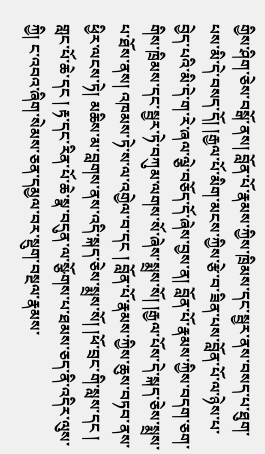གྱིས་ཤིག་ཅེས་བསྒོ་ནས། བློན་པོ་རྣམས་ཀྱིས་ཁྲིམས་དང་སྦྱར་ནས་བསད་པ་ཐུག་པས་མི་དེ་བསད་དོ། །རྒྱལ་པོ་མིག་མངས་ཀྱིས་རྩེ་བ་ཟིན་པས་བློན་པོ་ལ་ཉེས་པ་བྱེད་པའི་མི་དེ་ག་རེ་ཞལ་ལྕེ་བཅོད་དོ་ཞེས་བྱས་ན། བློན་པོ་རྣམས་ཀྱིས་བདག་ཅག་གིས་ཁྲིམས་དང་སྦྱར་ཏེ་བཀུམ་ལགས་སོ་ཞེས་སྨྲས་སོ། །རྒྱལ་པོས་དེ་སྐད་ཅེས་སྨྲས་པ་ཐོས་ནས། འཁམས་ཏེ་ས་ལ་འགྱེལ་བ་དང ། བློན་པོ་རྣམས་ཀྱིས་ཆུས་བཏབ་ནས་ཕྱིར་ལངས་ཏེ། མཆིས་མ་བླགས་ནས་འདི་སྐད་ཅེས་སྨྲས་སོ། །ཕོ་བྲང་གི་སླས་དང ། གླང་པོ་ཆེ་དང ། རྟ་དང་རིན་པོ་ཆེ་སྣ་བདུན་ལ་སྩོགས་པ་ཐམས་ཅད་ནི་འདིར་ལུས་ཀྱི། ང་འབའ་ཞིག་སེམས་ཅན་དམྱལ་བར་སྡུག་བསྔལ་རྣམས་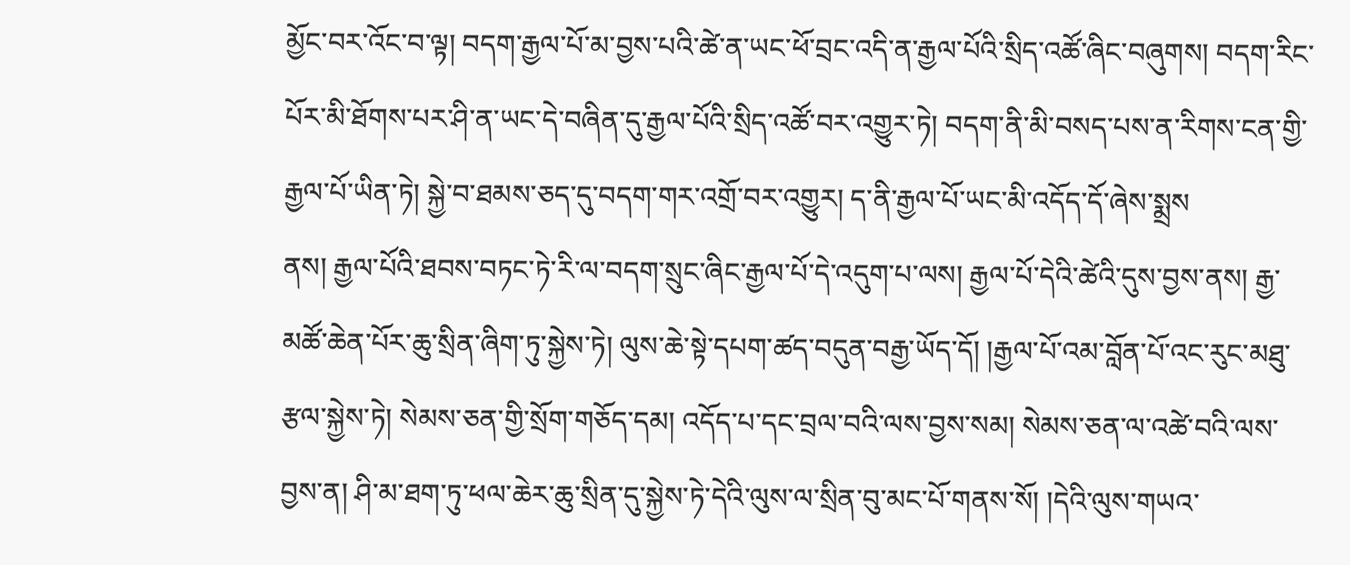མྱོང་བར་འོང་བ་ལྟ། བདག་རྒྱལ་པོ་མ་བྱས་པའི་ཚེ་ན་ཡང་ཕོ་བྲང་འདི་ན་རྒྱལ་པོའི་སྲིད་འཚོ་ཞིང་བཞུགས། བདག་རིང་པོར་མི་ཐོགས་པར་ཤི་ན་ཡང་དེ་བཞིན་དུ་རྒྱལ་པོའི་སྲིད་འཚོ་བར་འགྱུར་ཏེ། བདག་ནི་མི་བསད་པས་ན་རིགས་ངན་གྱི་རྒྱལ་པོ་ཡིན་ཏེ། སྐྱེ་བ་ཐམས་ཅད་དུ་བདག་གར་འགྲོ་བར་འགྱུར། ད་ནི་རྒྱལ་པོ་ཡང་མི་འདོད་དོ་ཞེས་སྨྲས
ནས། རྒྱལ་པོའི་ཐབས་བཏང་ཏེ་རི་ལ་བདག་སྲུང་ཞིང་རྒྱལ་པོ་དེ་འདུག་པ་ལས། རྒྱལ་པོ་དེའི་ཚེའི་དུས་བྱས་ནས། རྒྱ་མཚོ་ཆེན་པོར་ཆུ་སྲིན་ཞིག་ཏུ་སྐྱེས་ཏེ། ལུས་ཆེ་སྟེ་དཔག་ཚད་བདུན་བརྒྱ་ཡོད་དོ། །རྒྱལ་པོ་འམ་བློན་པོ་འང་རུང་མཐུ་རྩལ་སྐྱེས་ཏེ། སེམས་ཅན་གྱི་སྲོག་གཅོད་དམ། འདོད་པ་དང་བྲལ་བའི་ལས་བྱས་སམ། སེམས་ཅན་ལ་འཚེ་བའི་ལས་བྱས་ན། ཤི་མ་ཐག་ཏུ་ཕལ་ཆེར་ཆུ་སྲིན་དུ་སྐྱེས་ཏེ་དེའི་ལུས་ལ་སྲིན་བུ་མང་པོ་གནས་སོ། །དེའི་ལུས་གཡའ་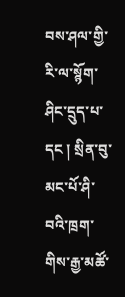བས་ཤལ་གྱི་རི་ལ་སྙོག་ཤིང་དྲུད་པ་དང ། སྲིན་བུ་མང་པོ་ཤི་བའི་ཁྲག་གིས་རྒྱ་མཚོ་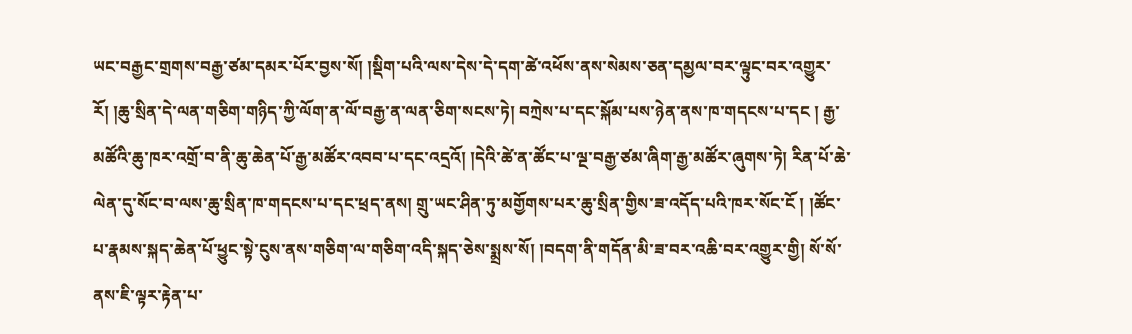ཡང་བརྒྱང་གྲགས་བརྒྱ་ཙམ་དམར་པོར་བྱས་སོ། །སྡིག་པའི་ལས་དེས་དེ་དག་ཚེ་འཕོས་ནས་སེམས་ཅན་དམྱལ་བར་ལྟུང་བར་འགྱུར་རོ། །ཆུ་སྲིན་དེ་ལན་གཅིག་གཉིད་ཀྱི་ལོག་ན་ལོ་བརྒྱ་ན་ལན་ཅིག་སངས་ཏེ། བཀྲེས་པ་དང་སྐོམ་པས་ཉེན་ནས་ཁ་གདངས་པ་དང ། རྒྱ་མཚོའི་ཆུ་ཁར་འགྲོ་བ་ནི་ཆུ་ཆེན་པོ་རྒྱ་མཚོར་འབབ་པ་དང་འདྲའོ། །དེའི་ཚེ་ན་ཚོང་པ་ལྔ་བརྒྱ་ཙམ་ཞིག་རྒྱ་མཚོར་ཞུགས་ཏེ། རིན་པོ་ཆེ་ལེན་དུ་སོང་བ་ལས་ཆུ་སྲིན་ཁ་གདངས་པ་དང་ཕྲད་ནས། གྲུ་ཡང་ཤིན་ཏུ་མགྱོགས་པར་ཆུ་སྲིན་གྱིས་ཟ་འདོད་པའི་ཁར་སོང་ངོ ། །ཚོང་པ་རྣམས་སྐད་ཆེན་པོ་ཕྱུང་སྟེ་ངུས་ནས་གཅིག་ལ་གཅིག་འདི་སྐད་ཅེས་སྨྲས་སོ། །བདག་ནི་གདོན་མི་ཟ་བར་འཆི་བར་འགྱུར་གྱི། སོ་སོ་ནས་ཇི་ལྟར་རྟེན་པ་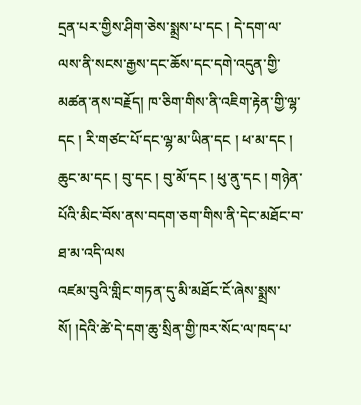དྲན་པར་གྱིས་ཤིག་ཅེས་སྨྲས་པ་དང ། དེ་དག་ལ་ལས་ནི་སངས་རྒྱས་དང་ཆོས་དང་དགེ་འདུན་གྱི་མཚན་ནས་བརྗོད། ཁ་ཅིག་གིས་ནི་འཇིག་རྟེན་གྱི་ལྷ་དང ། རི་གཙང་པོ་དང་ལྷ་མ་ཡིན་དང ། ཕ་མ་དང ། ཆུང་མ་དང ། བུ་དང ། བུ་མོ་དང ། ཕུ་ནུ་དང ། གཉེན་པོའི་མིང་བོས་ནས་བདག་ཅག་གིས་ནི་དེང་མཐོང་བ་ཐ་མ་འདི་ལས
འཛམ་བུའི་གླིང་གཏན་དུ་མི་མཐོང་ངོ་ཞེས་སྨྲས་སོ། །དེའི་ཚེ་དེ་དག་ཆུ་སྲིན་གྱི་ཁར་སོང་ལ་ཁད་པ་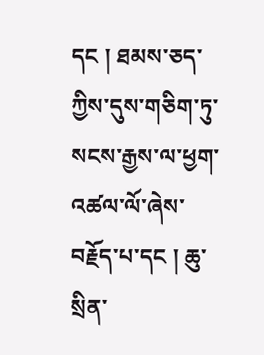དང ། ཐམས་ཅད་ཀྱིས་དུས་གཅིག་ཏུ་སངས་རྒྱས་ལ་ཕྱག་འཚལ་ལོ་ཞེས་བརྗོད་པ་དང ། ཆུ་སྲིན་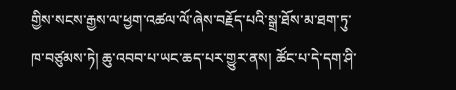གྱིས་སངས་རྒྱས་ལ་ཕྱག་འཚལ་ལོ་ཞེས་བརྗོད་པའི་སྒྲ་ཐོས་མ་ཐག་ཏུ་ཁ་བཙུམས་ཏེ། ཆུ་འབབ་པ་ཡང་ཆད་པར་གྱུར་ནས། ཚོང་པ་དེ་དག་ཤི་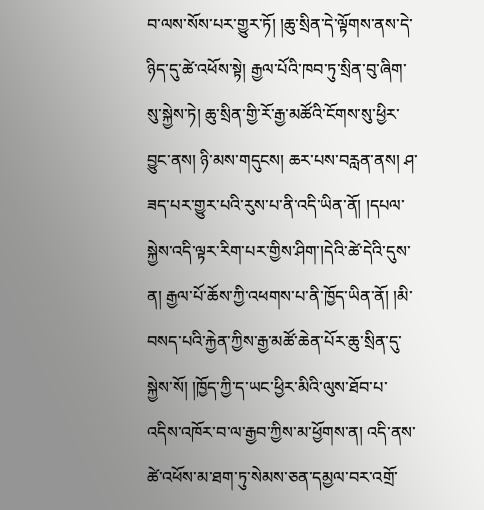བ་ལས་སོས་པར་གྱུར་ཏོ། །ཆུ་སྲིན་དེ་ལྟོགས་ནས་དེ་ཉིད་དུ་ཚེ་འཕོས་སྟེ། རྒྱལ་པོའི་ཁབ་ཏུ་སྲིན་བུ་ཞིག་སུ་སྐྱེས་ཏེ། ཆུ་སྲིན་གྱི་རོ་རྒྱ་མཚོའི་ངོགས་སུ་ཕྱིར་བྱུང་ནས། ཉི་མས་གདུངས། ཆར་པས་བརླན་ནས། ཤ་ཟད་པར་གྱུར་པའི་རུས་པ་ནི་འདི་ཡིན་ནོ། །དཔལ་སྐྱེས་འདི་ལྟར་རིག་པར་གྱིས་ཤིག་།དེའི་ཚེ་དེའི་དུས་ན། རྒྱལ་པོ་ཆོས་ཀྱི་འཕགས་པ་ནི་ཁྱོད་ཡིན་ནོ། །མི་བསད་པའི་རྐྱེན་ཀྱིས་རྒྱ་མཚོ་ཆེན་པོར་ཆུ་སྲིན་དུ་སྐྱེས་སོ། །ཁྱོད་ཀྱི་ད་ཡང་ཕྱིར་མིའི་ལུས་ཐོབ་པ་འདིས་འཁོར་བ་ལ་རྒྱབ་ཀྱིས་མ་ཕྱོགས་ན། འདི་ནས་ཚེ་འཕོས་མ་ཐག་ཏུ་སེམས་ཅན་དམྱལ་བར་འགྲོ་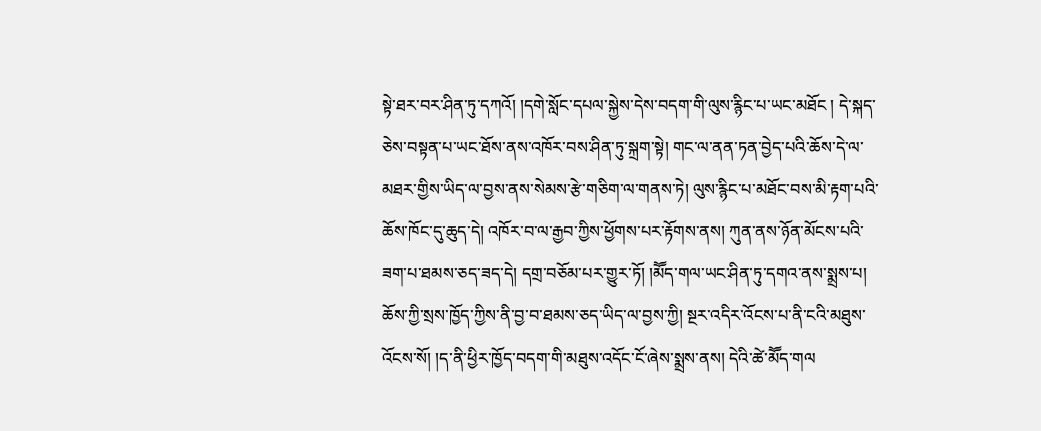སྟེ་ཐར་བར་ཤིན་ཏུ་དཀའོ། །དགེ་སློང་དཔལ་སྐྱེས་དེས་བདག་གི་ལུས་རྙིང་པ་ཡང་མཐོང ། དེ་སྐད་ཅེས་བསྟན་པ་ཡང་ཐོས་ནས་འཁོར་བས་ཤིན་ཏུ་སྐྲག་སྟེ། གང་ལ་ནན་ཏན་བྱེད་པའི་ཆོས་དེ་ལ་མཐར་གྱིས་ཡིད་ལ་བྱས་ནས་སེམས་རྩེ་གཅིག་ལ་གནས་ཏེ། ལུས་རྙིང་པ་མཐོང་བས་མི་རྟག་པའི་ཆོས་ཁོང་དུ་ཆུད་དེ། འཁོར་བ་ལ་རྒྱབ་ཀྱིས་ཕྱོགས་པར་རྟོགས་ནས། ཀུན་ནས་ཉོན་མོངས་པའི་ཟག་པ་ཐམས་ཅད་ཟད་དེ། དགྲ་བཅོམ་པར་གྱུར་ཏོ། །མཽད་གལ་ཡང་ཤིན་ཏུ་དགའ་ནས་སྨྲས་པ། ཆོས་ཀྱི་སྲས་ཁྱོད་ཀྱིས་ནི་བྱ་བ་ཐམས་ཅད་ཡིད་ལ་བྱས་ཀྱི། སྔར་འདིར་འོངས་པ་ནི་ངའི་མཐུས་འོངས་སོ། །ད་ནི་ཕྱིར་ཁྱོད་བདག་གི་མཐུས་འདོང་ངོ་ཞེས་སྨྲས་ནས། དེའི་ཚེ་མཽད་གལ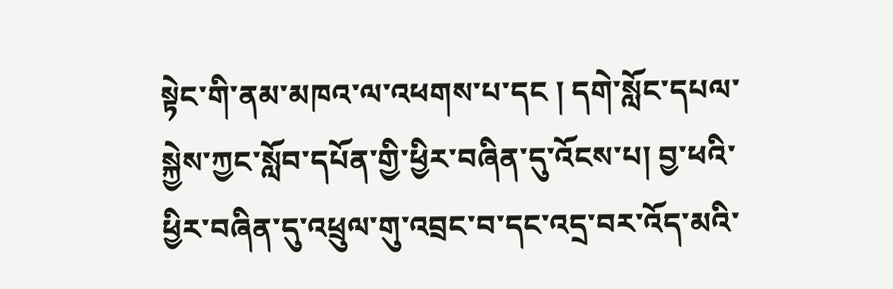སྟེང་གི་ནམ་མཁའ་ལ་འཕགས་པ་དང ། དགེ་སློང་དཔལ་སྐྱེས་ཀྱང་སློབ་དཔོན་གྱི་ཕྱིར་བཞིན་དུ་འོངས་པ། བྱ་ཕའི་ཕྱིར་བཞིན་དུ་འཕྲུལ་གུ་འབྲང་བ་དང་འདྲ་བར་འོད་མའི་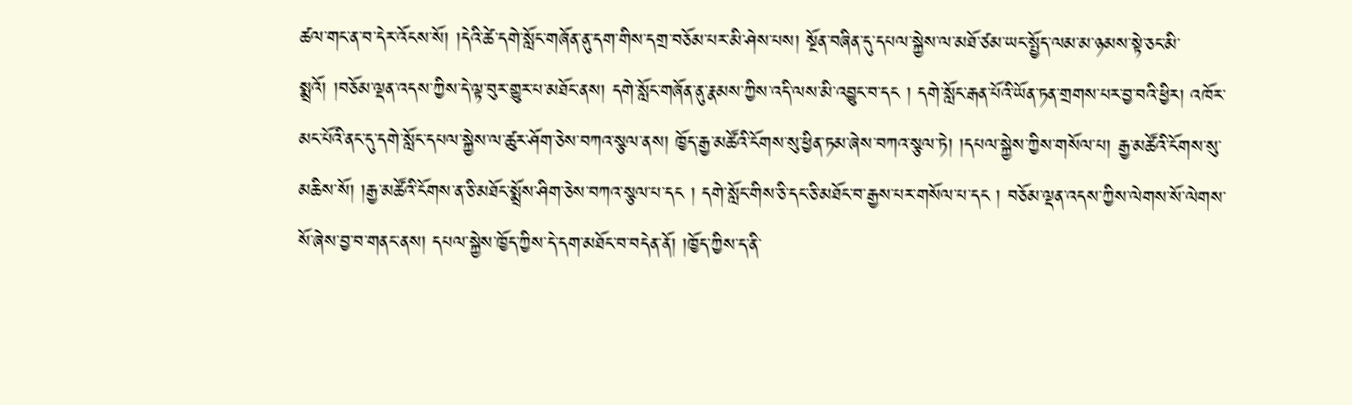ཚལ་གང་ན་བ་དེར་འོངས་སོ། །དེའི་ཚེ་དགེ་སློང་གཞོན་ནུ་དག་གིས་དགྲ་བཅོམ་པར་མི་ཤེས་པས། སྔོན་བཞིན་དུ་དཔལ་སྐྱེས་ལ་མཐོ་ཙམ་ཡང་སྤྱོད་ལམ་མ་ཉམས་སྟེ་ཅང་མི་སྨྲའོ། །བཅོམ་ལྡན་འདས་ཀྱིས་དེ་ལྟ་བུར་གྱུར་པ་མཐོང་ནས། དགེ་སློང་གཞོན་ནུ་རྣམས་ཀྱིས་འདི་ལས་མི་འབྱུང་བ་དང ། དགེ་སློང་རྒན་པོའི་ཡོན་ཏན་གྲགས་པར་བྱ་བའི་ཕྱིར། འཁོར་མང་པོའི་ནང་དུ་དགེ་སློང་དཔལ་སྐྱེས་ལ་ཚུར་ཤོག་ཅེས་བཀའ་སྩལ་ནས། ཁྱོད་རྒྱ་མཚོའི་ངོགས་སུ་ཕྱིན་ཏམ་ཞེས་བཀའ་སྩལ་ཏེ། །དཔལ་སྐྱེས་ཀྱིས་གསོལ་པ། རྒྱ་མཚོའི་ངོགས་སུ་མཆིས་སོ། །རྒྱ་མཚོའི་ངོགས་ན་ཅི་མཐོང་སྨྲོས་ཤིག་ཅེས་བཀའ་སྩལ་པ་དང ། དགེ་སློང་གིས་ཅི་དང་ཅི་མཐོང་བ་རྒྱས་པར་གསོལ་པ་དང ། བཅོམ་ལྡན་འདས་ཀྱིས་ལེགས་སོ་ལེགས་སོ་ཞེས་བྱ་བ་གནང་ནས། དཔལ་སྐྱེས་ཁྱོད་ཀྱིས་དེ་དག་མཐོང་བ་བདེན་ནོ། །ཁྱོད་ཀྱིས་ད་ནི་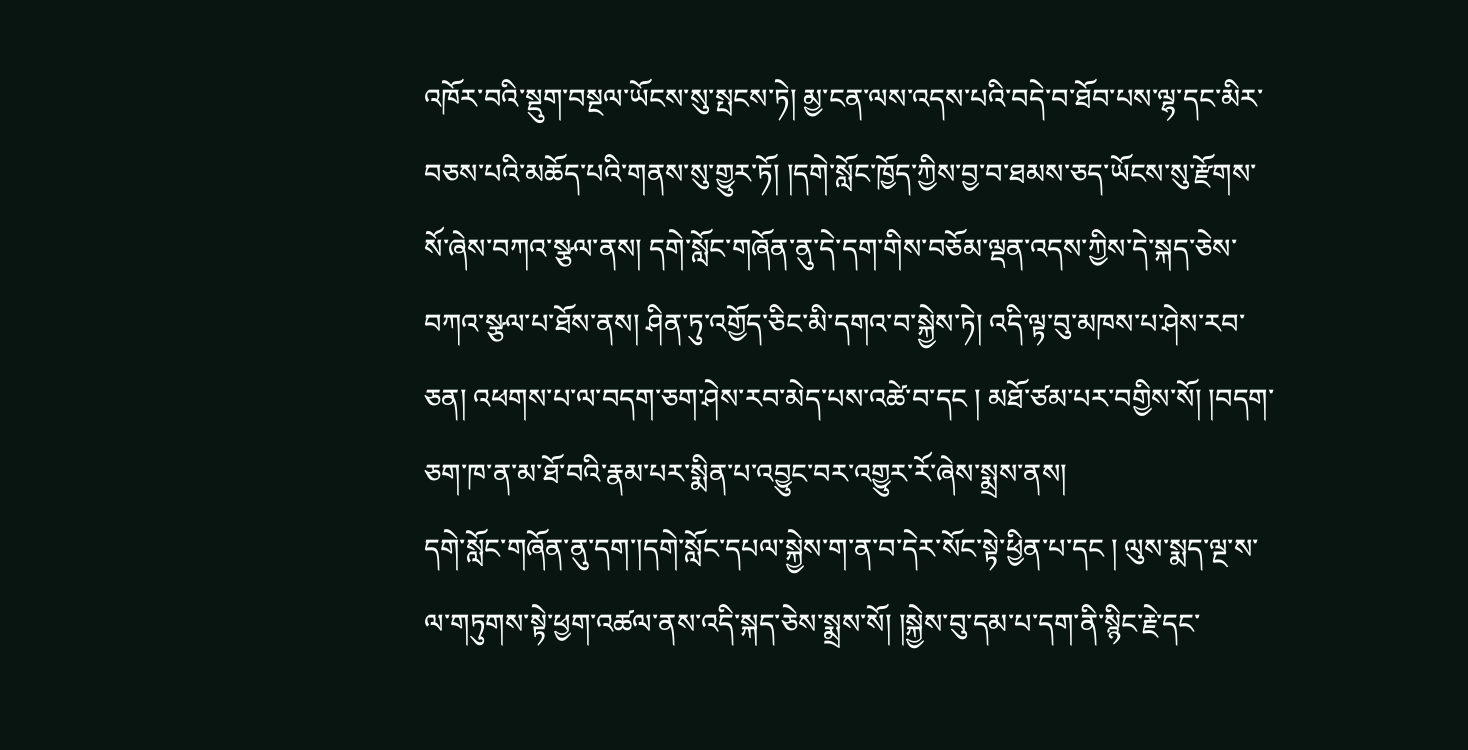འཁོར་བའི་སྡུག་བསྔལ་ཡོངས་སུ་སྤངས་ཏེ། མྱ་ངན་ལས་འདས་པའི་བདེ་བ་ཐོབ་པས་ལྷ་དང་མིར་བཅས་པའི་མཆོད་པའི་གནས་སུ་གྱུར་ཏོ། །དགེ་སློང་ཁྱོད་ཀྱིས་བྱ་བ་ཐམས་ཅད་ཡོངས་སུ་རྫོགས་སོ་ཞེས་བཀའ་སྩལ་ནས། དགེ་སློང་གཞོན་ནུ་དེ་དག་གིས་བཅོམ་ལྡན་འདས་ཀྱིས་དེ་སྐད་ཅེས་བཀའ་སྩལ་པ་ཐོས་ནས། ཤིན་ཏུ་འགྱོད་ཅིང་མི་དགའ་བ་སྐྱེས་ཏེ། འདི་ལྟ་བུ་མཁས་པ་ཤེས་རབ་ཅན། འཕགས་པ་ལ་བདག་ཅག་ཤེས་རབ་མེད་པས་འཚེ་བ་དང ། མཐོ་ཙམ་པར་བགྱིས་སོ། །བདག་ཅག་ཁ་ན་མ་ཐོ་བའི་རྣམ་པར་སྨིན་པ་འབྱུང་བར་འགྱུར་རོ་ཞེས་སྨྲས་ནས།
དགེ་སློང་གཞོན་ནུ་དག་།དགེ་སློང་དཔལ་སྐྱེས་ག་ན་བ་དེར་སོང་སྟེ་ཕྱིན་པ་དང ། ལུས་སྨད་ལྔ་ས་ལ་གཏུགས་སྟེ་ཕྱག་འཚལ་ནས་འདི་སྐད་ཅེས་སྨྲས་སོ། །སྐྱེས་བུ་དམ་པ་དག་ནི་སྙིང་རྗེ་དང་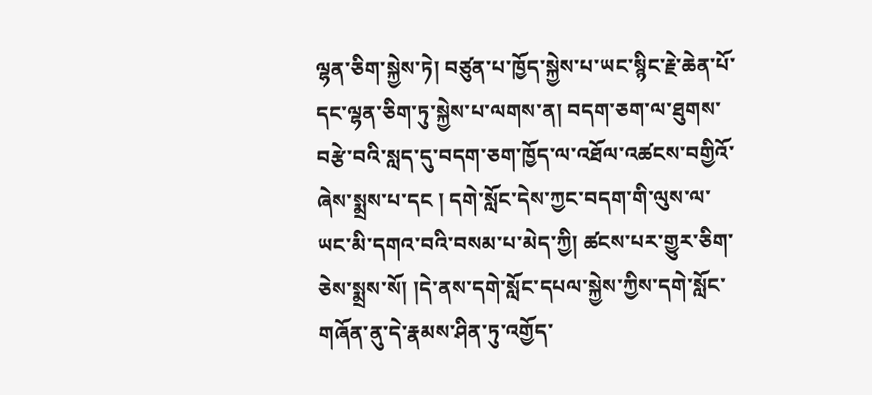ལྷན་ཅིག་སྐྱེས་ཏེ། བཙུན་པ་ཁྱོད་སྐྱེས་པ་ཡང་སྙིང་རྗེ་ཆེན་པོ་དང་ལྷན་ཅིག་ཏུ་སྐྱེས་པ་ལགས་ན། བདག་ཅག་ལ་ཐུགས་བརྩེ་བའི་སླད་དུ་བདག་ཅག་ཁྱོད་ལ་འཐོལ་འཚངས་བགྱིའོ་ཞེས་སྨྲས་པ་དང ། དགེ་སློང་དེས་ཀྱང་བདག་གི་ལུས་ལ་ཡང་མི་དགའ་བའི་བསམ་པ་མེད་ཀྱི། ཚངས་པར་གྱུར་ཅིག་ཅེས་སྨྲས་སོ། །དེ་ནས་དགེ་སློང་དཔལ་སྐྱེས་ཀྱིས་དགེ་སློང་གཞོན་ནུ་དེ་རྣམས་ཤིན་ཏུ་འགྱོད་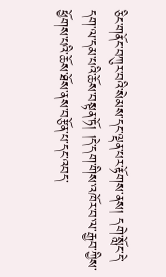ཅིང་གནོང་བཀུར་བའི་སེམས་དང་ལྡན་པར་རྟོགས་ནས། དགེ་སློང་དེ་དག་ལ་དམ་པའི་ཆོས་བསྟན་ཏོ། །དེ་དག་གིས་འཁོར་བ་ལ་རྒྱབ་ཀྱིས་ཕྱོགས་པའི་ཆོས་ཐོས་ནས་བརྩོན་པ་དང་འབད་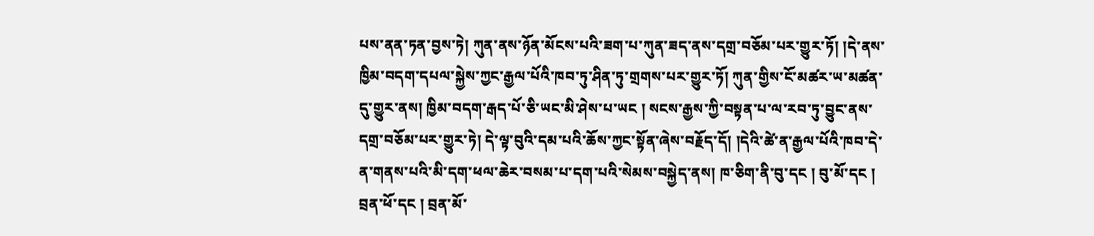པས་ནན་ཏན་བྱས་ཏེ། ཀུན་ནས་ཉོན་མོངས་པའི་ཟག་པ་ཀུན་ཟད་ནས་དགྲ་བཅོམ་པར་གྱུར་ཏོ། །དེ་ནས་ཁྱིམ་བདག་དཔལ་སྐྱེས་ཀྱང་རྒྱལ་པོའི་ཁབ་ཏུ་ཤིན་ཏུ་གྲགས་པར་གྱུར་ཏོ། ཀུན་གྱིས་ངོ་མཚར་ཡ་མཚན་དུ་གྱུར་ནས། ཁྱིམ་བདག་རྒད་པོ་ཅི་ཡང་མི་ཤེས་པ་ཡང ། སངས་རྒྱས་ཀྱི་བསྟན་པ་ལ་རབ་ཏུ་བྱུང་ནས་དགྲ་བཅོམ་པར་གྱུར་ཏེ། དེ་ལྟ་བུའི་དམ་པའི་ཆོས་ཀྱང་སྟོན་ཞེས་བརྗོད་དོ། །དེའི་ཚེ་ན་རྒྱལ་པོའི་ཁབ་དེ་ན་གནས་པའི་མི་དག་ཕལ་ཆེར་བསམ་པ་དག་པའི་སེམས་བསྐྱེད་ནས། ཁ་ཅིག་ནི་བུ་དང ། བུ་མོ་དང ། བྲན་ཕོ་དང ། བྲན་མོ་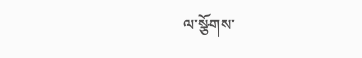ལ་སྩོགས་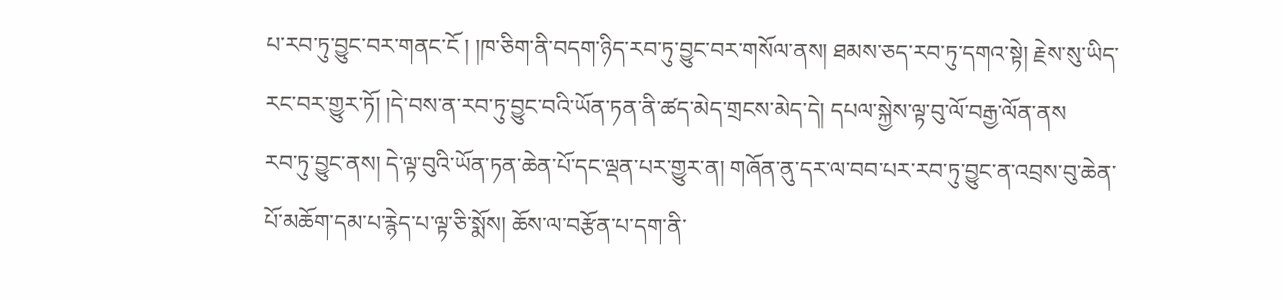པ་རབ་ཏུ་བྱུང་བར་གནང་ངོ ། །ཁ་ཅིག་ནི་བདག་ཉིད་རབ་ཏུ་བྱུང་བར་གསོལ་ནས། ཐམས་ཅད་རབ་ཏུ་དགའ་སྟེ། རྗེས་སུ་ཡིད་རང་བར་གྱུར་ཏོ། །དེ་བས་ན་རབ་ཏུ་བྱུང་བའི་ཡོན་ཏན་ནི་ཚད་མེད་གྲངས་མེད་དེ། དཔལ་སྐྱེས་ལྟ་བུ་ལོ་བརྒྱ་ལོན་ནས
རབ་ཏུ་བྱུང་ནས། དེ་ལྟ་བུའི་ཡོན་ཏན་ཆེན་པོ་དང་ལྡན་པར་གྱུར་ན། གཞོན་ནུ་དར་ལ་བབ་པར་རབ་ཏུ་བྱུང་ན་འབྲས་བུ་ཆེན་པོ་མཆོག་དམ་པ་རྙེད་པ་ལྟ་ཅི་སྨོས། ཆོས་ལ་བརྩོན་པ་དག་ནི་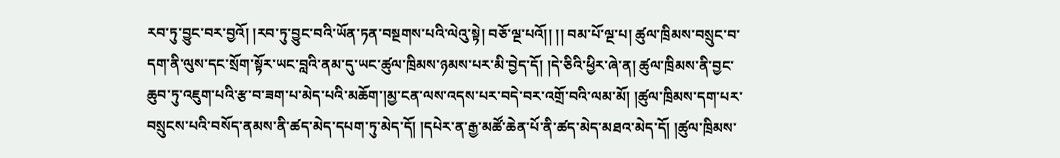རབ་ཏུ་བྱུང་བར་བྱའོ། །རབ་ཏུ་བྱུང་བའི་ཡོན་ཏན་བསྔགས་པའི་ལེའུ་སྟེ། བཅོ་ལྔ་པའོ།། །། བམ་པོ་ལྔ་པ། ཚུལ་ཁྲིམས་བསྲུང་བ་དག་ནི་ལུས་དང་སྲོག་སྟོར་ཡང་བླའི་ནམ་དུ་ཡང་ཚུལ་ཁྲིམས་ཉམས་པར་མི་བྱེད་དོ། །དེ་ཅིའི་ཕྱིར་ཞེ་ན། ཚུལ་ཁྲིམས་ནི་བྱང་ཆུབ་ཏུ་འཇུག་པའི་རྩ་བ་ཟག་པ་མེད་པའི་མཆོག་།མྱ་ངན་ལས་འདས་པར་བདེ་བར་འགྲོ་བའི་ལམ་མོ། །ཚུལ་ཁྲིམས་དག་པར་བསྲུངས་པའི་བསོད་ནམས་ནི་ཚད་མེད་དཔག་ཏུ་མེད་དོ། །དཔེར་ན་རྒྱ་མཚོ་ཆེན་པོ་ནི་ཚད་མེད་མཐའ་མེད་དོ། །ཚུལ་ཁྲིམས་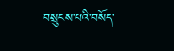བསྲུངས་པའི་བསོད་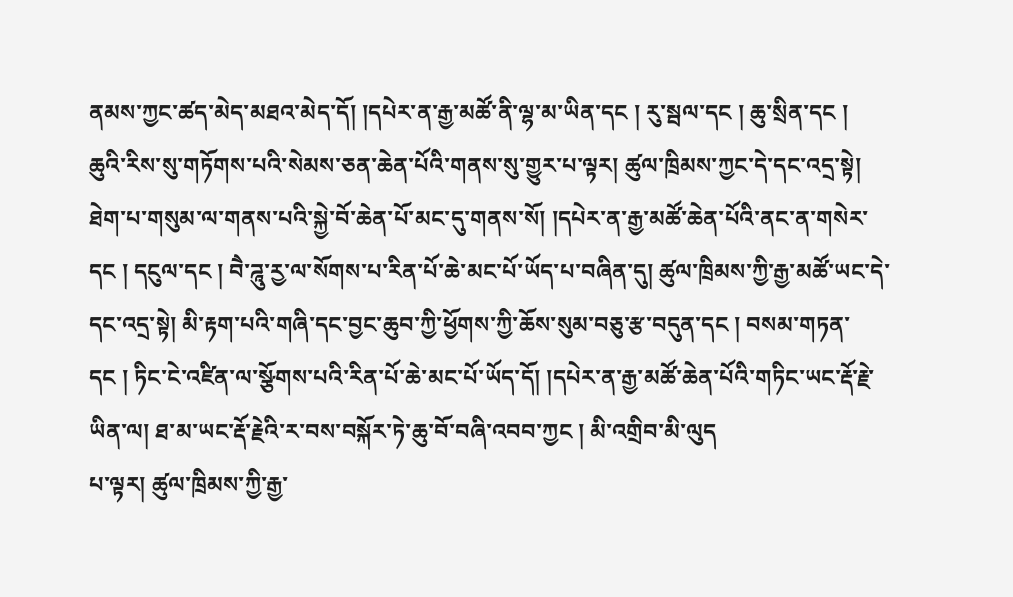ནམས་ཀྱང་ཚད་མེད་མཐའ་མེད་དོ། །དཔེར་ན་རྒྱ་མཚོ་ནི་ལྷ་མ་ཡིན་དང ། རུ་སྦལ་དང ། ཆུ་སྲིན་དང ། ཆུའི་རིས་སུ་གཏོགས་པའི་སེམས་ཅན་ཆེན་པོའི་གནས་སུ་གྱུར་པ་ལྟར། ཚུལ་ཁྲིམས་ཀྱང་དེ་དང་འདྲ་སྟེ། ཐེག་པ་གསུམ་ལ་གནས་པའི་སྐྱེ་བོ་ཆེན་པོ་མང་དུ་གནས་སོ། །དཔེར་ན་རྒྱ་མཚོ་ཆེན་པོའི་ནང་ན་གསེར་དང ། དངུལ་དང ། བཻ་ཌཱུ་རྱ་ལ་སོགས་པ་རིན་པོ་ཆེ་མང་པོ་ཡོད་པ་བཞིན་དུ། ཚུལ་ཁྲིམས་ཀྱི་རྒྱ་མཚོ་ཡང་དེ་དང་འདྲ་སྟེ། མི་རྟག་པའི་གཞི་དང་བྱང་ཆུབ་ཀྱི་ཕྱོགས་ཀྱི་ཆོས་སུམ་བཅུ་རྩ་བདུན་དང ། བསམ་གཏན་དང ། ཏིང་ངེ་འཛིན་ལ་སྩོགས་པའི་རིན་པོ་ཆེ་མང་པོ་ཡོད་དོ། །དཔེར་ན་རྒྱ་མཚོ་ཆེན་པོའི་གཏིང་ཡང་རྡོ་རྗེ་ཡིན་ལ། ཐ་མ་ཡང་རྡོ་རྗེའི་ར་བས་བསྐོར་ཏེ་ཆུ་བོ་བཞི་འབབ་ཀྱང ། མི་འགྲིབ་མི་ལུད
པ་ལྟར། ཚུལ་ཁྲིམས་ཀྱི་རྒྱ་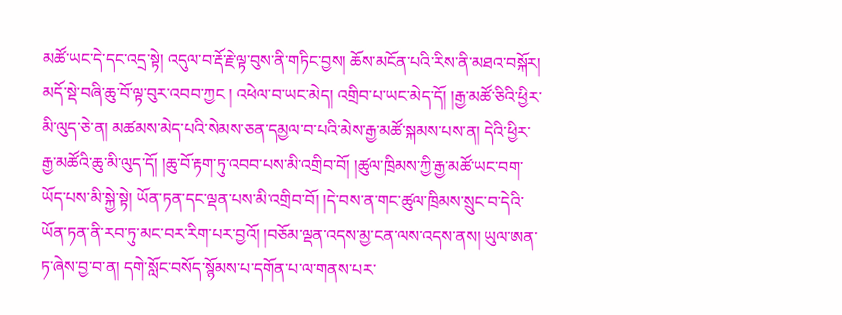མཚོ་ཡང་དེ་དང་འདྲ་སྟེ། འདུལ་བ་རྡོ་རྗེ་ལྟ་བུས་ནི་གཏིང་བྱས། ཆོས་མངོན་པའི་རིས་ནི་མཐའ་བསྐོར། མདོ་སྡེ་བཞི་ཆུ་བོ་ལྟ་བུར་འབབ་ཀྱང ། འཕེལ་བ་ཡང་མེད། འགྲིབ་པ་ཡང་མེད་དོ། །རྒྱ་མཚོ་ཅིའི་ཕྱིར་མི་ལུད་ཅེ་ན། མཚམས་མེད་པའི་སེམས་ཅན་དམྱལ་བ་པའི་མེས་རྒྱ་མཚོ་སྐམས་པས་ན། དེའི་ཕྱིར་རྒྱ་མཚོའི་ཆུ་མི་ལུད་དོ། །ཆུ་བོ་རྟག་ཏུ་འབབ་པས་མི་འགྲིབ་བོ། །ཚུལ་ཁྲིམས་ཀྱི་རྒྱ་མཚོ་ཡང་བག་ཡོད་པས་མི་སྐྱེ་སྟེ། ཡོན་ཏན་དང་ལྡན་པས་མི་འགྲིབ་བོ། །དེ་བས་ན་གང་ཚུལ་ཁྲིམས་སྲུང་བ་དེའི་ཡོན་ཏན་ནི་རབ་ཏུ་མང་བར་རིག་པར་བྱའོ། །བཅོམ་ལྡན་འདས་མྱ་ངན་ལས་འདས་ནས། ཡུལ་ཨན་ཏ་ཞེས་བྱ་བ་ན། དགེ་སློང་བསོད་སྙོམས་པ་དགོན་པ་ལ་གནས་པར་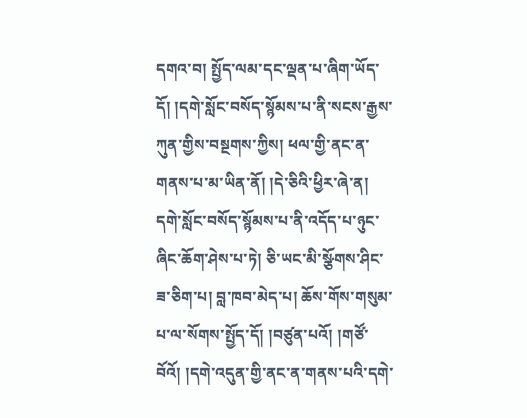དགའ་བ། སྤྱོད་ལམ་དང་ལྡན་པ་ཞིག་ཡོད་དོ། །དགེ་སློང་བསོད་སྙོམས་པ་ནི་སངས་རྒྱས་ཀུན་གྱིས་བསྔགས་ཀྱིས། ཕལ་གྱི་ནང་ན་གནས་པ་མ་ཡིན་ནོ། །དེ་ཅིའི་ཕྱིར་ཞེ་ན། དགེ་སློང་བསོད་སྙོམས་པ་ནི་འདོད་པ་ཉུང་ཞིང་ཆོག་ཤེས་པ་ཏེ། ཅི་ཡང་མི་སྩོགས་ཤིང་ཟ་ཅིག་པ། བླ་ཁབ་མེད་པ། ཆོས་གོས་གསུམ་པ་ལ་སོགས་སྤྱོད་དོ། །བཙུན་པའོ། །གཙོ་བོའོ། །དགེ་འདུན་གྱི་ནང་ན་གནས་པའི་དགེ་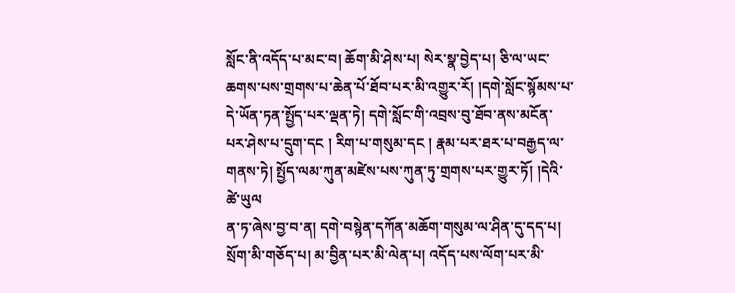སློང་ནི་འདོད་པ་མང་བ། ཆོག་མི་ཤེས་པ། སེར་སྣ་བྱེད་པ། ཅི་ལ་ཡང་ཆགས་པས་གྲགས་པ་ཆེན་པོ་ཐོབ་པར་མི་འགྱུར་རོ། །དགེ་སློང་སྙོམས་པ་དེ་ཡོན་ཏན་སྤྱོད་པར་ལྡན་ཏེ། དགེ་སློང་གི་འབྲས་བུ་ཐོབ་ནས་མངོན་པར་ཤེས་པ་དྲུག་དང ། རིག་པ་གསུམ་དང ། རྣམ་པར་ཐར་པ་བརྒྱད་ལ་གནས་ཏེ། སྤྱོད་ལམ་ཀུན་མཛེས་པས་ཀུན་ཏུ་གྲགས་པར་གྱུར་ཏོ། །དེའི་ཚེ་ཡུལ
ན་ཏ་ཞེས་བྱ་བ་ན། དགེ་བསྙེན་དཀོན་མཆོག་གསུམ་ལ་ཤིན་དུ་དད་པ། སྲོག་མི་གཅོད་པ། མ་བྱིན་པར་མི་ལེན་པ། འདོད་པས་ལོག་པར་མི་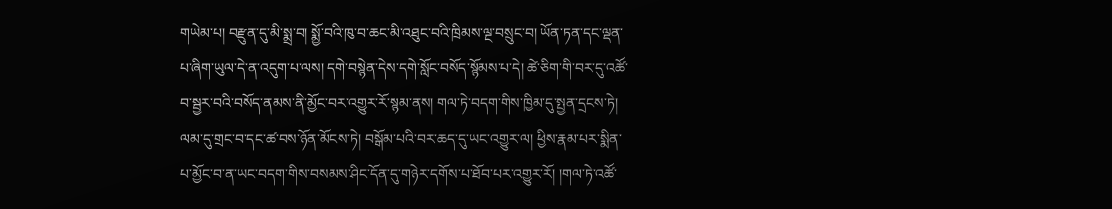གཡེམ་པ། བརྫུན་དུ་མི་སྨྲ་བ། སྨྱོ་བའི་ཁུ་བ་ཆང་མི་འཐུང་བའི་ཁྲིམས་ལྔ་བསྲུང་བ། ཡོན་ཏན་དང་ལྡན་པ་ཞིག་ཡུལ་དེ་ན་འདུག་པ་ལས། དགེ་བསྙེན་དེས་དགེ་སློང་བསོད་སྙོམས་པ་དེ། ཚེ་ཅིག་གི་བར་དུ་འཚོ་བ་སྦྱར་བའི་བསོད་ནམས་ནི་མྱོང་བར་འགྱུར་རོ་སྙམ་ནས། གལ་ཏེ་བདག་གིས་ཁྱིམ་དུ་སྤྱན་དྲངས་ཏེ། ལམ་དུ་གྲང་བ་དང་ཚ་བས་ཉོན་མོངས་ཏེ། བསྒོམ་པའི་བར་ཆད་དུ་ཡང་འགྱུར་ལ། ཕྱིས་རྣམ་པར་སྨིན་པ་མྱོང་བ་ན་ཡང་བདག་གིས་བསམས་ཤིང་དོན་དུ་གཉེར་དགོས་པ་ཐོབ་པར་འགྱུར་རོ། །གལ་ཏེ་འཚོ་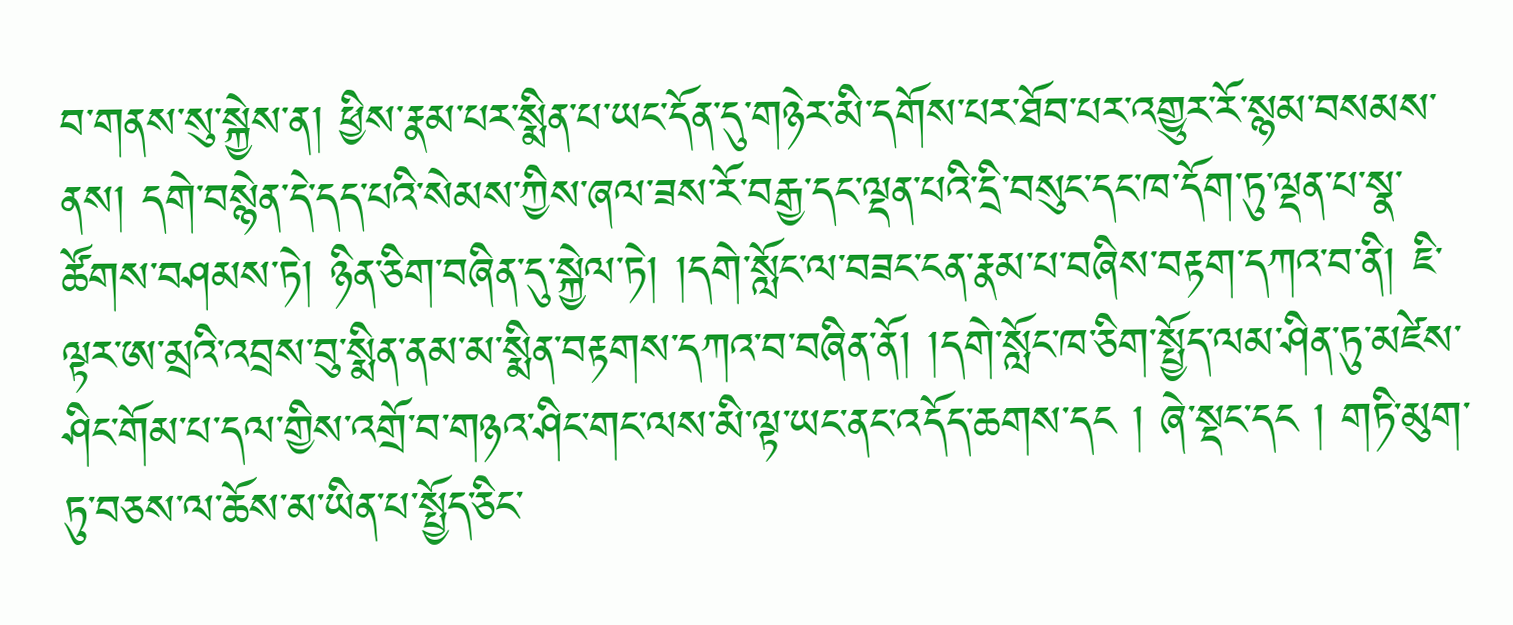བ་གནས་སུ་སྐྱེས་ན། ཕྱིས་རྣམ་པར་སྨིན་པ་ཡང་དོན་དུ་གཉེར་མི་དགོས་པར་ཐོབ་པར་འགྱུར་རོ་སྙམ་བསམས་ནས། དགེ་བསྙེན་དེ་དད་པའི་སེམས་ཀྱིས་ཞལ་ཟས་རོ་བརྒྱ་དང་ལྡན་པའི་དྲི་བསུང་དང་ཁ་དོག་ཏུ་ལྡན་པ་སྣ་ཚོགས་བཤམས་ཏེ། ཉིན་ཅིག་བཞིན་དུ་སྐྱེལ་ཏེ། །དགེ་སློང་ལ་བཟང་ངན་རྣམ་པ་བཞིས་བརྟག་དཀའ་བ་ནི། ཇི་ལྟར་ཨ་མྲའི་འབྲས་བུ་སྨིན་ནམ་མ་སྨིན་བརྟགས་དཀའ་བ་བཞིན་ནོ། །དགེ་སློང་ཁ་ཅིག་སྤྱོད་ལམ་ཤིན་ཏུ་མཛེས་ཤིང་གོམ་པ་དལ་གྱིས་འགྲོ་བ་གཉའ་ཤིང་གང་ལས་མི་ལྟ་ཡང་ནང་འདོད་ཆགས་དང ། ཞེ་སྡང་དང ། གཏི་མུག་ཏུ་བཅས་ལ་ཆོས་མ་ཡིན་པ་སྤྱོད་ཅིང་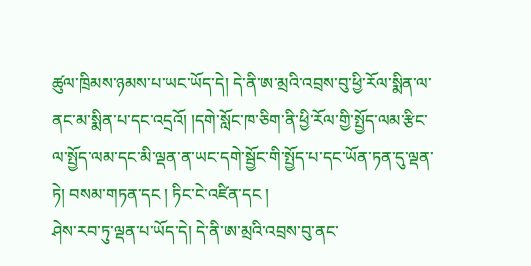ཚུལ་ཁྲིམས་ཉམས་པ་ཡང་ཡོད་དེ། དེ་ནི་ཨ་མྲའི་འབྲས་བུ་ཕྱི་རོལ་སྨིན་ལ་ནང་མ་སྨིན་པ་དང་འདྲའོ། །དགེ་སློང་ཁ་ཅིག་ནི་ཕྱི་རོལ་གྱི་སྤྱོད་ལམ་རྩིང་ལ་སྤྱོད་ལམ་དང་མི་ལྡན་ན་ཡང་དགེ་སྦྱོང་གི་སྤྱོད་པ་དང་ཡོན་ཏན་དུ་ལྡན་ཏེ། བསམ་གཏན་དང ། ཏིང་ངེ་འཛིན་དང །
ཤེས་རབ་ཏུ་ལྡན་པ་ཡོད་དེ། དེ་ནི་ཨ་མྲའི་འབྲས་བུ་ནང་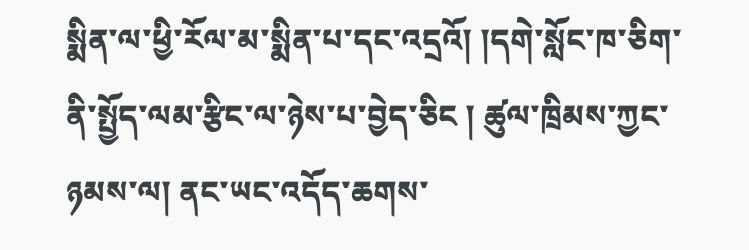སྨིན་ལ་ཕྱི་རོལ་མ་སྨིན་པ་དང་འདྲའོ། །དགེ་སློང་ཁ་ཅིག་ནི་སྤྱོད་ལམ་རྩིང་ལ་ཉེས་པ་བྱེད་ཅིང ། ཚུལ་ཁྲིམས་ཀྱང་ཉམས་ལ། ནང་ཡང་འདོད་ཆགས་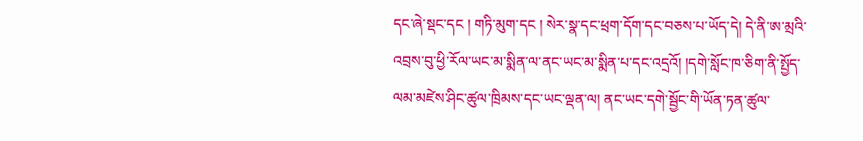དང་ཞེ་སྡང་དང ། གཏི་མུག་དང ། སེར་སྣ་དང་ཕྲག་དོག་དང་བཅས་པ་ཡོད་དེ། དེ་ནི་ཨ་མྲའི་འབྲས་བུ་ཕྱི་རོལ་ཡང་མ་སྨིན་ལ་ནང་ཡང་མ་སྨིན་པ་དང་འདྲའོ། །དགེ་སློང་ཁ་ཅིག་ནི་སྤྱོད་ལམ་མཛེས་ཤིང་ཚུལ་ཁྲིམས་དང་ཡང་ལྡན་ལ། ནང་ཡང་དགེ་སྦྱོང་གི་ཡོན་ཏན་ཚུལ་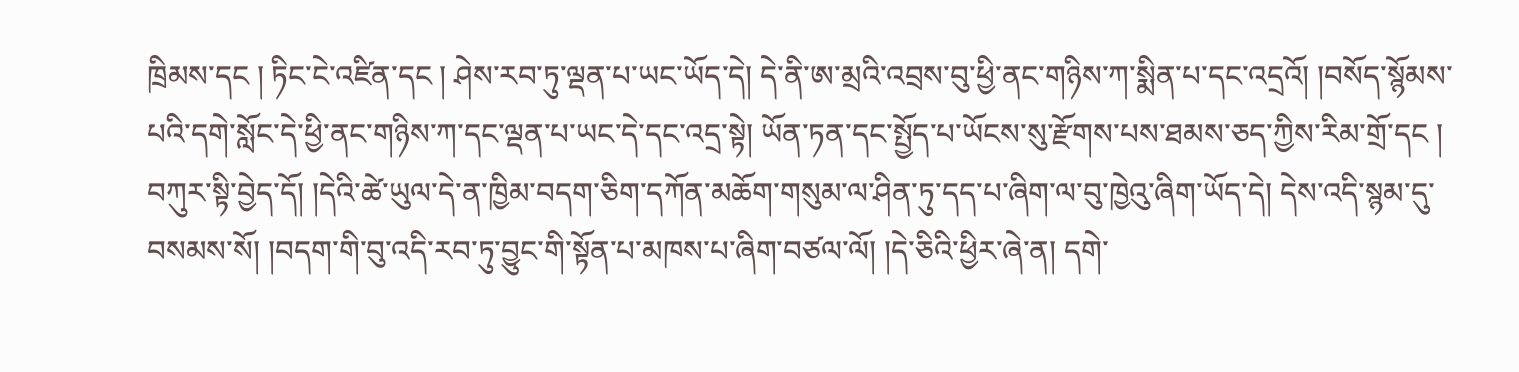ཁྲིམས་དང ། ཏིང་ངེ་འཛིན་དང ། ཤེས་རབ་ཏུ་ལྡན་པ་ཡང་ཡོད་དེ། དེ་ནི་ཨ་མྲའི་འབྲས་བུ་ཕྱི་ནང་གཉིས་ཀ་སྨིན་པ་དང་འདྲའོ། །བསོད་སྙོམས་པའི་དགེ་སློང་དེ་ཕྱི་ནང་གཉིས་ཀ་དང་ལྡན་པ་ཡང་དེ་དང་འདྲ་སྟེ། ཡོན་ཏན་དང་སྤྱོད་པ་ཡོངས་སུ་རྫོགས་པས་ཐམས་ཅད་ཀྱིས་རིམ་གྲོ་དང ། བཀུར་སྟི་བྱེད་དོ། །དེའི་ཚེ་ཡུལ་དེ་ན་ཁྱིམ་བདག་ཅིག་དཀོན་མཆོག་གསུམ་ལ་ཤིན་ཏུ་དད་པ་ཞིག་ལ་བུ་ཁྱེའུ་ཞིག་ཡོད་དེ། དེས་འདི་སྙམ་དུ་བསམས་སོ། །བདག་གི་བུ་འདི་རབ་ཏུ་བྱུང་གི་སྟོན་པ་མཁས་པ་ཞིག་བཙལ་ལོ། །དེ་ཅིའི་ཕྱིར་ཞེ་ན། དགེ་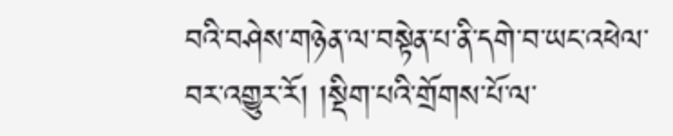བའི་བཤེས་གཉེན་ལ་བསྟེན་པ་ནི་དགེ་བ་ཡང་འཕེལ་བར་འགྱུར་རོ། །སྡིག་པའི་གྲོགས་པོ་ལ་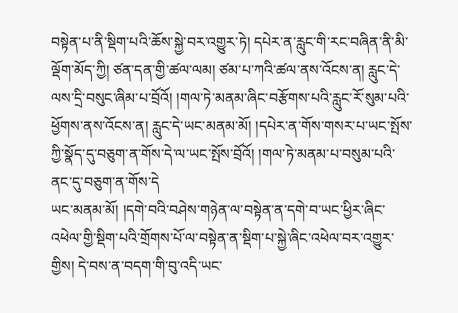བསྟེན་པ་ནི་སྡིག་པའི་ཆོས་སྐྱེ་བར་འགྱུར་ཏེ། དཔེར་ན་རླུང་གི་རང་བཞིན་ནི་མི་ལྡོག་མོད་ཀྱི། ཙན་དན་གྱི་ཚལ་ལམ། ཙམ་པ་ཀའི་ཚལ་ནས་འོངས་ན། རླུང་དེ་ལས་དྲི་བསུང་ཞིམ་པ་བྲོའོ། །གལ་ཏེ་མནམ་ཞིང་བརྩོགས་པའི་རླུང་རོ་སུམ་པའི་ཕྱོགས་ནས་འོངས་ན། རླུང་དེ་ཡང་མནམ་མོ། །དཔེར་ན་གོས་གསར་པ་ཡང་སྤོས་ཀྱི་སྣོད་དུ་བཅུག་ན་གོས་དེ་ལ་ཡང་སྤོས་བྲོའོ། །གལ་ཏེ་མནམ་པ་བསུམ་པའི་ནང་དུ་བཅུག་ན་གོས་དེ
ཡང་མནམ་མོ། །དགེ་བའི་བཤེས་གཉེན་ལ་བསྟེན་ན་དགེ་བ་ཡང་ཕྱིར་ཞིང་འཕེལ་གྱི་སྡིག་པའི་གྲོགས་པོ་ལ་བསྟེན་ན་སྡིག་པ་སྐྱེ་ཞིང་འཕེལ་བར་འགྱུར་གྱིས། དེ་བས་ན་བདག་གི་བུ་འདི་ཡང་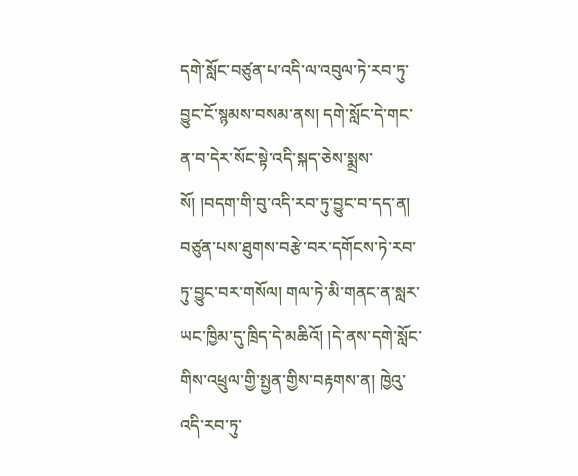དགེ་སློང་བཙུན་པ་འདི་ལ་འབུལ་ཏེ་རབ་ཏུ་བྱུང་ངོ་སྙམས་བསམ་ནས། དགེ་སློང་དེ་གང་ན་བ་དེར་སོང་སྟེ་འདི་སྐད་ཅེས་སྨྲས་སོ། །བདག་གི་བུ་འདི་རབ་ཏུ་བྱུང་བ་དད་ན། བཙུན་པས་ཐུགས་བརྩེ་བར་དགོངས་ཏེ་རབ་ཏུ་བྱུང་བར་གསོལ། གལ་ཏེ་མི་གནང་ན་སླར་ཡང་ཁྱིམ་དུ་ཁྲིད་དེ་མཆིའོ། །དེ་ནས་དགེ་སློང་གིས་འཕྲུལ་གྱི་སྤྱན་གྱིས་བརྟགས་ན། ཁྱེའུ་འདི་རབ་ཏུ་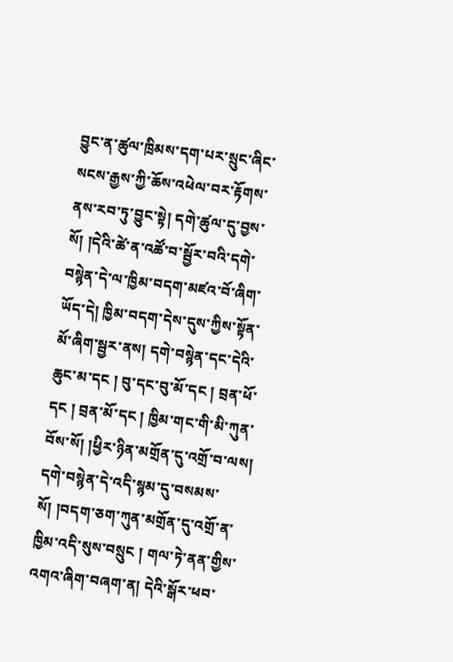བྱུང་ན་ཚུལ་ཁྲིམས་དག་པར་སྲུང་ཞིང་སངས་རྒྱས་ཀྱི་ཆོས་འཕེལ་བར་རྟོགས་ནས་རབ་ཏུ་བྱུང་སྟེ། དགེ་ཚུལ་དུ་བྱས་སོ། །དེའི་ཚེ་ན་འཚོ་བ་སྦྱོར་བའི་དགེ་བསྙེན་དེ་ལ་ཁྱིམ་བདག་མཛའ་བོ་ཞིག་ཡོད་དེ། ཁྱིམ་བདག་དེས་དུས་ཀྱིས་སྟོན་མོ་ཞིག་སྦྱར་ནས། དགེ་བསྙེན་དང་དེའི་ཆུང་མ་དང ། བུ་དང་བུ་མོ་དང ། བྲན་ཕོ་དང ། བྲན་མོ་དང ། ཁྱིམ་གང་གི་མི་ཀུན་བོས་སོ། །ཕྱིར་ཉིན་མགྲོན་དུ་འགྲོ་བ་ལས། དགེ་བསྙེན་དེ་འདི་སྙམ་དུ་བསམས་སོ། །བདག་ཅག་ཀུན་མགྲོན་དུ་འགྲོ་ན་ཁྱིམ་འདི་སུས་བསྲུང ། གལ་ཏེ་ནན་གྱིས་འགའ་ཞིག་བཞག་ན། དེའི་སྒོར་ཕབ་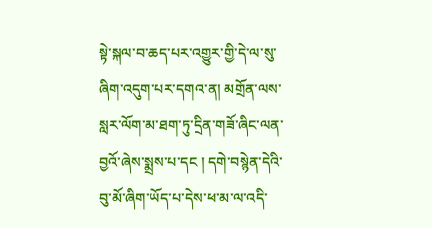སྟེ་སྐལ་བ་ཆད་པར་འགྱུར་གྱི་དེ་ལ་སུ་ཞིག་འདུག་པར་དགའ་ན། མགྲོན་ལས་སླར་ལོག་མ་ཐག་ཏུ་དྲིན་གཟོ་ཞིང་ལན་བྱའོ་ཞེས་སྨྲས་པ་དང ། དགེ་བསྙེན་དེའི་བུ་མོ་ཞིག་ཡོད་པ་དེས་ཕ་མ་ལ་འདི་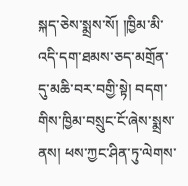སྐད་ཅེས་སྨྲས་སོ། །ཁྱིམ་མི་འདི་དག་ཐམས་ཅད་མགྲོན་དུ་མཆི་བར་བགྱི་སྟེ། བདག་གིས་ཁྱིམ་བསྲུང་ངོ་ཞེས་སྨྲས་ནས། ཕས་ཀྱང་ཤིན་ཏུ་ལེགས་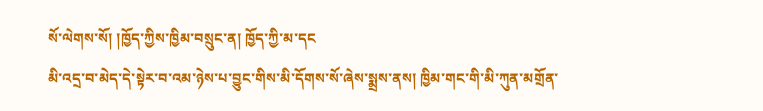སོ་ལེགས་སོ། །ཁྱོད་ཀྱིས་ཁྱིམ་བསྲུང་ན། ཁྱོད་ཀྱི་མ་དང
མི་འདྲ་བ་མེད་དེ་སྟེར་བ་འམ་ཉེས་པ་བྱུང་གིས་མི་དོགས་སོ་ཞེས་སྨྲས་ནས། ཁྱིམ་གང་གི་མི་ཀུན་མགྲོན་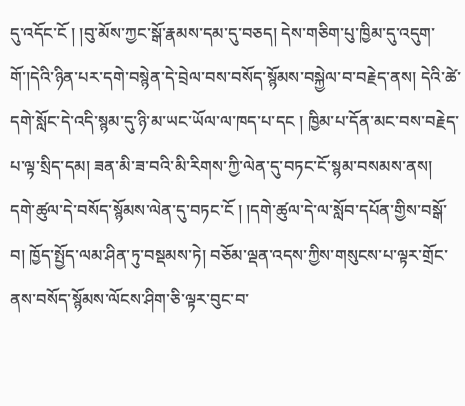དུ་འདོང་ངོ ། །བུ་མོས་ཀྱང་སྒོ་རྣམས་དམ་དུ་བཅད། དེས་གཅིག་པུ་ཁྱིམ་དུ་འདུག་གོ་།དེའི་ཉིན་པར་དགེ་བསྙེན་དེ་བྲེལ་བས་བསོད་སྙོམས་བསྐྱེལ་བ་བརྗེད་ནས། དེའི་ཚེ་དགེ་སློང་དེ་འདི་སྙམ་དུ་ཉི་མ་ཡང་ཡོལ་ལ་ཁད་པ་དང ། ཁྱིམ་པ་དོན་མང་བས་བརྗེད་པ་ལྟ་སྲིད་དམ། ཟན་མི་ཟ་བའི་མི་རིགས་ཀྱི་ལེན་དུ་བཏང་ངོ་སྙམ་བསམས་ནས། དགེ་ཚུལ་དེ་བསོད་སྙོམས་ལེན་དུ་བཏང་ངོ ། །དགེ་ཚུལ་དེ་ལ་སློབ་དཔོན་གྱིས་བསྒོ་བ། ཁྱོད་སྤྱོད་ལམ་ཤིན་ཏུ་བསྡམས་ཏེ། བཅོམ་ལྡན་འདས་ཀྱིས་གསུངས་པ་ལྟར་གྲོང་ནས་བསོད་སྙོམས་ལོངས་ཤིག་ཅི་ལྟར་བུང་བ་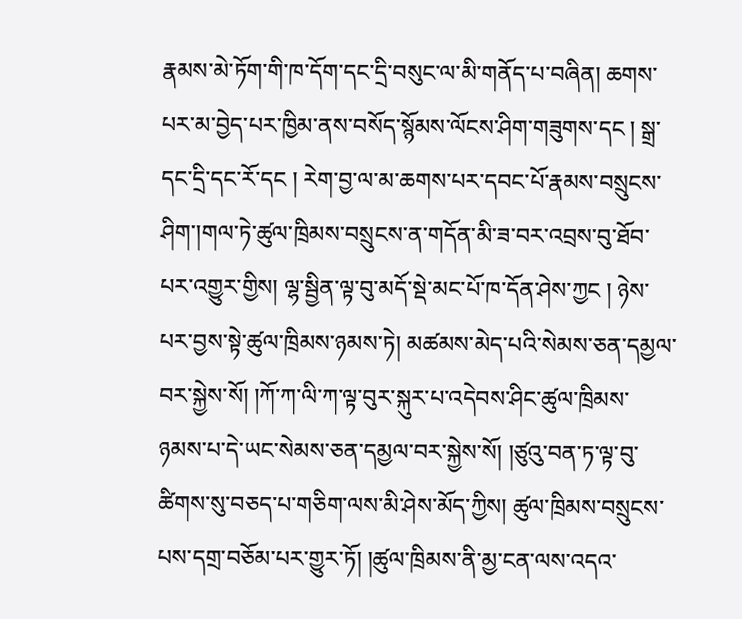རྣམས་མེ་ཏོག་གི་ཁ་དོག་དང་དྲི་བསུང་ལ་མི་གནོད་པ་བཞིན། ཆགས་པར་མ་བྱེད་པར་ཁྱིམ་ནས་བསོད་སྙོམས་ལོངས་ཤིག་གཟུགས་དང ། སྒྲ་དང་དྲི་དང་རོ་དང ། རེག་བྱ་ལ་མ་ཆགས་པར་དབང་པོ་རྣམས་བསྲུངས་ཤིག་།གལ་ཏེ་ཚུལ་ཁྲིམས་བསྲུངས་ན་གདོན་མི་ཟ་བར་འབྲས་བུ་ཐོབ་པར་འགྱུར་གྱིས། ལྷ་སྦྱིན་ལྟ་བུ་མདོ་སྡེ་མང་པོ་ཁ་དོན་ཤེས་ཀྱང ། ཉེས་པར་བྱས་སྟེ་ཚུལ་ཁྲིམས་ཉམས་ཏེ། མཚམས་མེད་པའི་སེམས་ཅན་དམྱལ་བར་སྐྱེས་སོ། །ཀོ་ཀ་ལི་ཀ་ལྟ་བུར་སྐུར་པ་འདེབས་ཤིང་ཚུལ་ཁྲིམས་ཉམས་པ་དེ་ཡང་སེམས་ཅན་དམྱལ་བར་སྐྱེས་སོ། །ཙུའུ་བན་ཏ་ལྟ་བུ་ཚིགས་སུ་བཅད་པ་གཅིག་ལས་མི་ཤེས་མོད་ཀྱིས། ཚུལ་ཁྲིམས་བསྲུངས་པས་དགྲ་བཅོམ་པར་གྱུར་ཏོ། །ཚུལ་ཁྲིམས་ནི་མྱ་ངན་ལས་འདའ་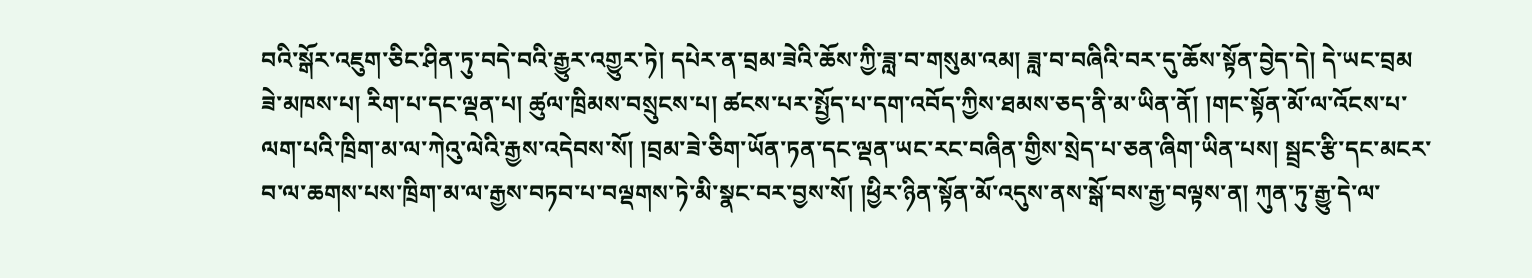བའི་སྒོར་འཇུག་ཅིང་ཤིན་ཏུ་བདེ་བའི་རྒྱུར་འགྱུར་ཏེ། དཔེར་ན་བྲམ་ཟེའི་ཆོས་ཀྱི་ཟླ་བ་གསུམ་འམ། ཟླ་བ་བཞིའི་བར་དུ་ཆོས་སྟོན་བྱེད་དེ། དེ་ཡང་བྲམ
ཟེ་མཁས་པ། རིག་པ་དང་ལྡན་པ། ཚུལ་ཁྲིམས་བསྲུངས་པ། ཚངས་པར་སྤྱོད་པ་དག་འབོད་ཀྱིས་ཐམས་ཅད་ནི་མ་ཡིན་ནོ། །གང་སྟོན་མོ་ལ་འོངས་པ་ལག་པའི་ཁྲིག་མ་ལ་ཀེའུ་ལེའི་རྒྱས་འདེབས་སོ། །བྲམ་ཟེ་ཅིག་ཡོན་ཏན་དང་ལྡན་ཡང་རང་བཞིན་གྱིས་སྲེད་པ་ཅན་ཞིག་ཡིན་པས། སྦྲང་རྩི་དང་མངར་བ་ལ་ཆགས་པས་ཁྲིག་མ་ལ་རྒྱས་བཏབ་པ་བལྡགས་ཏེ་མི་སྣང་བར་བྱས་སོ། །ཕྱིར་ཉིན་སྟོན་མོ་འདུས་ནས་སྒོ་བས་རྒྱ་བལྟས་ན། ཀུན་ཏུ་རྒྱུ་དེ་ལ་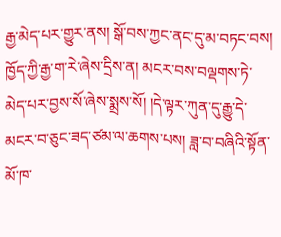རྒྱ་མེད་པར་གྱུར་ནས། སྒོ་བས་ཀྱང་ནང་དུ་མ་བཏང་བས། ཁྱོད་ཀྱི་རྒྱ་ག་རེ་ཞེས་དྲིས་ན། མངར་བས་བལྡགས་ཏེ་མེད་པར་བྱས་སོ་ཞེས་སྨྲས་སོ། །དེ་ལྟར་ཀུན་དུ་རྒྱུ་དེ་མངར་བ་ཅུང་ཟད་ཙམ་ལ་ཆགས་པས། ཟླ་བ་བཞིའི་སྟོན་མོ་ཁ་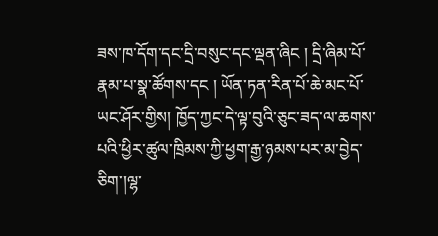ཟས་ཁ་དོག་དང་དྲི་བསུང་དང་ལྡན་ཞིང ། དྲི་ཞིམ་པོ་རྣམ་པ་སྣ་ཚོགས་དང ། ཡོན་ཏན་རིན་པོ་ཆེ་མང་པོ་ཡང་ཤོར་གྱིས། ཁྱོད་ཀྱང་དེ་ལྟ་བུའི་ཅུང་ཟད་ལ་ཆགས་པའི་ཕྱིར་ཚུལ་ཁྲིམས་ཀྱི་ཕྱག་རྒྱ་ཉམས་པར་མ་བྱེད་ཅིག་།ལྷ་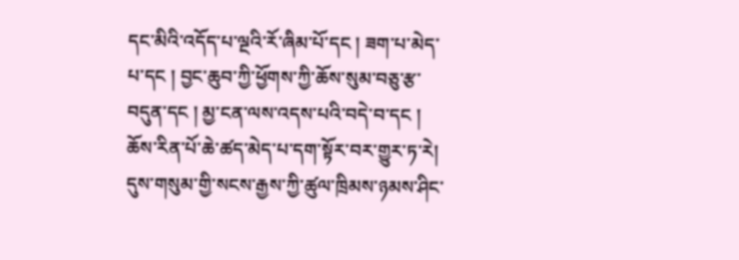དང་མིའི་འདོད་པ་ལྔའི་རོ་ཞིམ་པོ་དང ། ཟག་པ་མེད་པ་དང ། བྱང་ཆུབ་ཀྱི་ཕྱོགས་ཀྱི་ཆོས་སུམ་བཅུ་རྩ་བདུན་དང ། མྱ་ངན་ལས་འདས་པའི་བདེ་བ་དང ། ཆོས་རིན་པོ་ཆེ་ཚད་མེད་པ་དག་སྟོར་བར་གྱུར་ཏ་རེ། དུས་གསུམ་གྱི་སངས་རྒྱས་ཀྱི་ཚུལ་ཁྲིམས་ཉམས་ཤིང་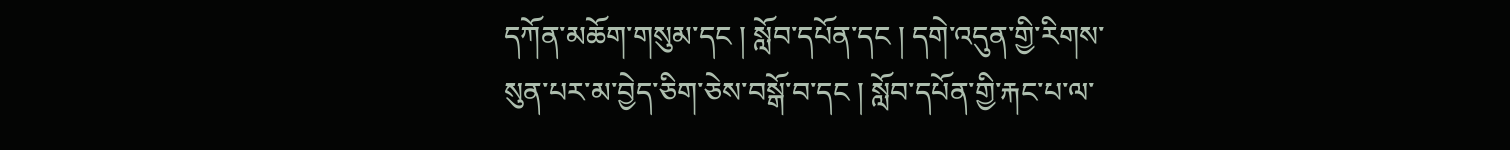དཀོན་མཆོག་གསུམ་དང ། སློབ་དཔོན་དང ། དགེ་འདུན་གྱི་རིགས་སུན་པར་མ་བྱེད་ཅིག་ཅེས་བསྒོ་བ་དང ། སློབ་དཔོན་གྱི་རྐང་པ་ལ་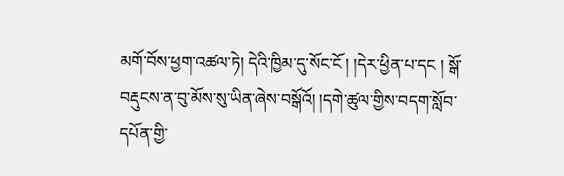མགོ་བོས་ཕྱག་འཚལ་ཏེ། དེའི་ཁྱིམ་དུ་སོང་ངོ ། །དེར་ཕྱིན་པ་དང ། སྒོ་བརྡུངས་ན་བུ་མོས་སུ་ཡིན་ཞེས་བསྒོའོ། །དགེ་ཚུལ་གྱིས་བདག་སློབ་དཔོན་གྱི་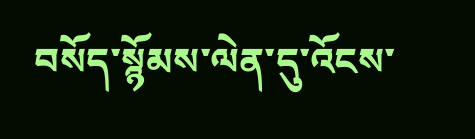བསོད་སྙོམས་ལེན་དུ་འོངས་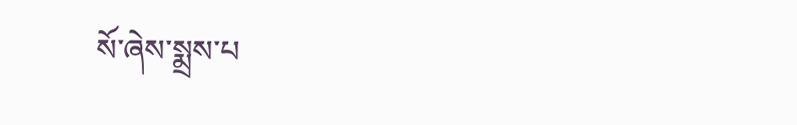སོ་ཞེས་སྨྲས་པ